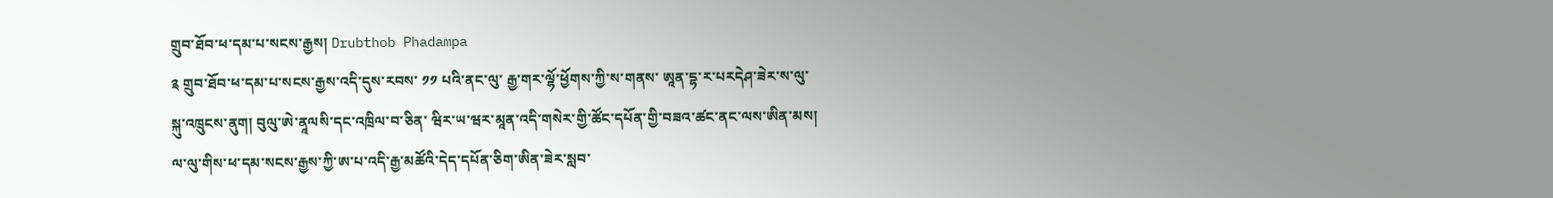གྲུབ་ཐོབ་ཕ་དམ་པ་སངས་རྒྱས། Drubthob Phadampa
༉ གྲུབ་ཐོབ་ཕ་དམ་པ་སངས་རྒྱས་འདི་དུས་རབས་ ༡༡ པའི་ནང་ལུ་ རྒྱ་གར་ལྷོ་ཕྱོགས་ཀྱི་ས་གནས་ ཨཱན་དྷ་ར་པརདེཤ་ཟེར་ས་ལུ་སྐུ་འཁྲུངས་ནུག། བུལུ་ཨེ་ནཱལསི་དང་འཁྲིལ་བ་ཅིན་ ཝིར་ཡ་ཝར་མཱན་འདི་གསེར་གྱི་ཚོང་དཔོན་གྱི་བཟའ་ཚང་ནང་ལས་ཨིན་མས། ལ་ལུ་གིས་ཕ་དམ་སངས་རྒྱས་ཀྱི་ཨ་པ་འདི་རྒྱ་མཚོའི་དེད་དཔོན་ཅིག་ཨིན་ཟེར་སླབ་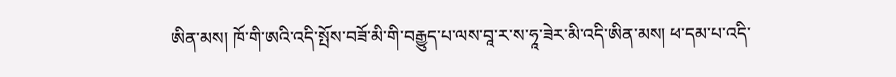ཨིན་མས། ཁོ་གི་ཨའི་འདི་སྤོས་བཟོ་མི་གི་བརྒྱུད་པ་ལས་བཱ་ར་ས་ཧཱ་ཟེར་མི་འདི་ཨིན་མས། ཕ་དམ་པ་འདི་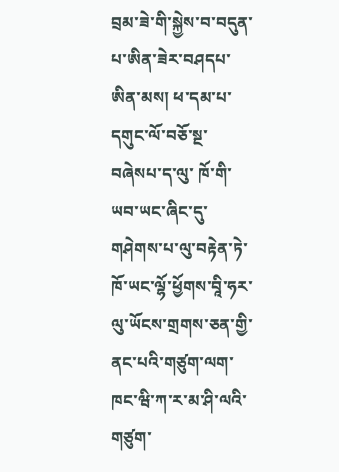བྲམ་ཟེ་གི་སྐྱེས་བ་བདུན་པ་ཨིན་ཟེར་བཤདཔ་ཨིན་མས། ཕ་དམ་པ་དགུང་ལོ་བཅོ་སྔ་བཞེསཔ་ད་ལུ་ ཁོ་གི་ཡབ་ཡང་ཞིང་དུ་གཤེགས་པ་ལུ་བརྟེན་ཏེ་ ཁོ་ཡང་ལྷོ་ཕྱོགས་བཱི་ཧར་ལུ་ཡོངས་གྲགས་ཅན་གྱི་ ནང་པའི་གཙུག་ལག་ཁང་ཝི་ཀ་ར་མ་ཤི་ལའི་གཙུག་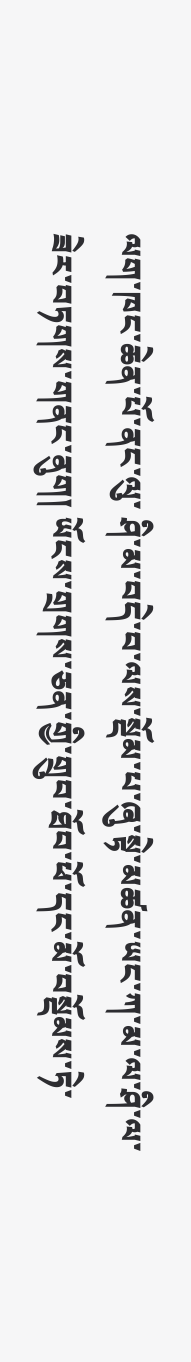ལག་ཁང་ཆེན་པོ་ནང་ལུ་ ཤི་མ་བདེ་བ་ལས་སྡོམ་པ་ཞུ་སྟེ་མཚན་ཡང་ཀ་མ་ལ་ཤི་ལ་ཟེར་བཏགས་གནང་ནུག། ཡོངས་གྲགས་ཅན་གྱི་གྲུབ་ཐོབ་ཕོ་དང་མོ་བསྡོམས་ཏེ་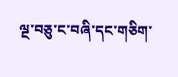ལྔ་བཅུ་ང་བཞི་དང་གཅིག་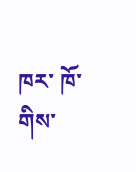ཁར་ ཁོ་གིས་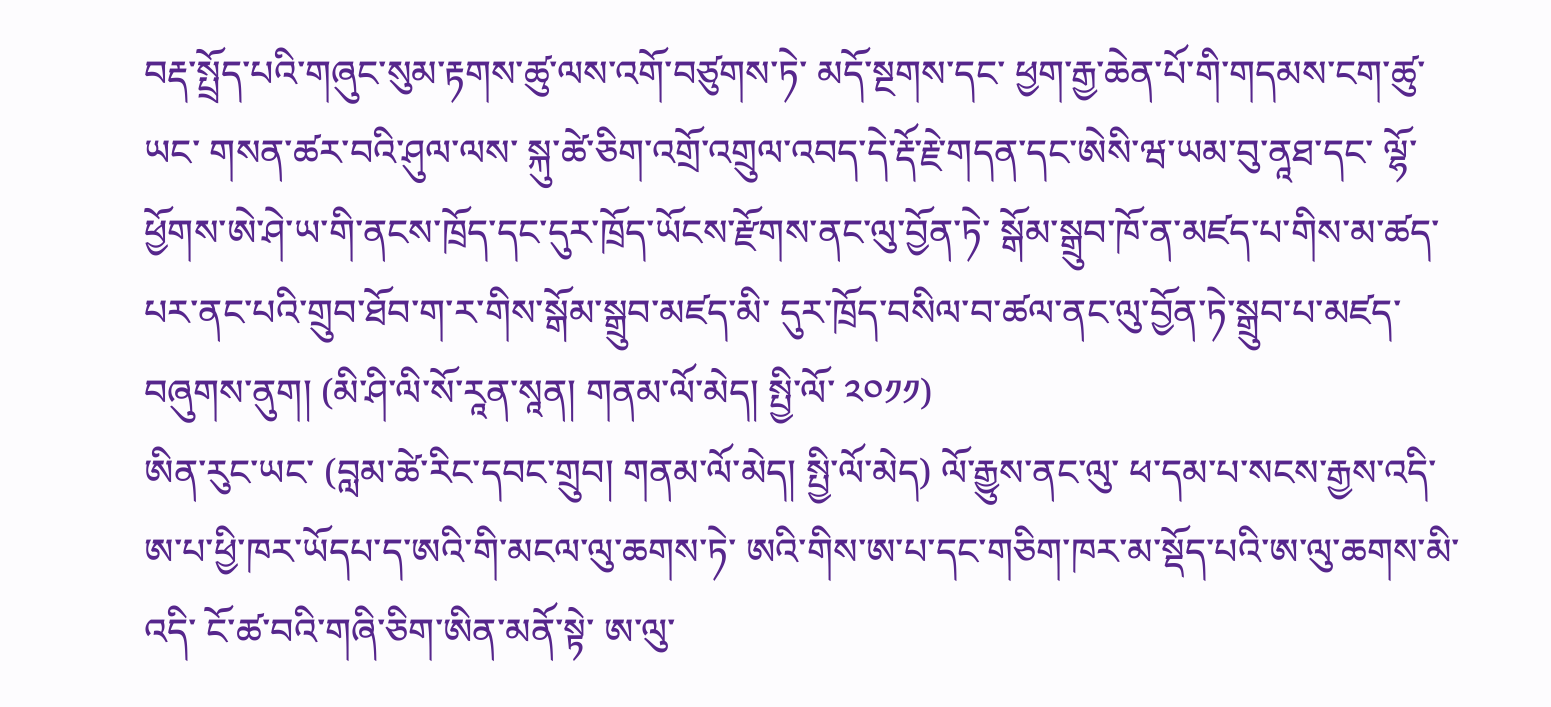བརྡ་སྤྲོད་པའི་གཞུང་སུམ་རྟགས་ཚུ་ལས་འགོ་བཙུགས་ཏེ་ མདོ་སྔགས་དང་ ཕྱག་རྒྱ་ཆེན་པོ་གི་གདམས་ངག་ཚུ་ཡང་ གསན་ཚར་བའི་ཤུལ་ལས་ སྐུ་ཚེ་ཅིག་འགྲོ་འགྲུལ་འབད་དེ་རྡོ་རྗེ་གདན་དང་ཨེསི་ཝ་ཡམ་བུ་ནཱཐ་དང་ ལྷོ་ཕྱོགས་ཨེ་ཤེ་ཡ་གི་ནངས་ཁྲོད་དང་དུར་ཁྲོད་ཡོངས་རྫོགས་ནང་ལུ་བྱོན་ཏེ་ སྒོམ་སྒྲུབ་ཁོ་ན་མཛད་པ་གིས་མ་ཚད་པར་ནང་པའི་གྲུབ་ཐོབ་ག་ར་གིས་སྒོམ་སྒྲུབ་མཛད་མི་ དུར་ཁྲོད་བསིལ་བ་ཚལ་ནང་ལུ་བྱོན་ཏེ་སྒྲུབ་པ་མཛད་བཞུགས་ནུག། (མི་ཤི་ལི་སོ་རཱན་སཱན། གནམ་ལོ་མེད། སྤྱི་ལོ་ ༢༠༡༡)
ཨིན་རུང་ཡང་ (བླམ་ཚེ་རིང་དབང་གྲུབ། གནམ་ལོ་མེད། སྤྱི་ལོ་མེད) ལོ་རྒྱུས་ནང་ལུ་ ཕ་དམ་པ་སངས་རྒྱས་འདི་ཨ་པ་ཕྱི་ཁར་ཡོདཔ་ད་ཨའི་གི་མངལ་ལུ་ཆགས་ཏེ་ ཨའི་གིས་ཨ་པ་དང་གཅིག་ཁར་མ་སྡོད་པའི་ཨ་ལུ་ཆགས་མི་འདི་ ངོ་ཚ་བའི་གཞི་ཅིག་ཨིན་མནོ་སྟེ་ ཨ་ལུ་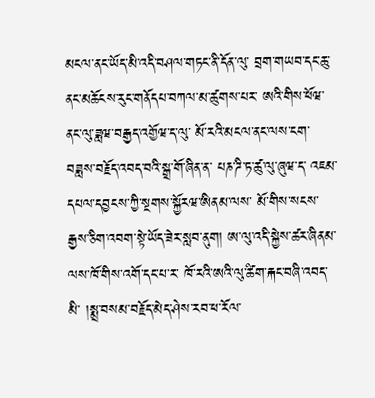མངལ་ནང་ཡོད་མི་འདི་བཤལ་གཏང་ནི་དོན་ལུ་ བྲག་གཡབ་དང་ཆུ་ནང་མཆོངས་རུང་གནོདཔ་བཀལ་མ་ཚུགས་པར་ ཨའི་གིས་ཕོཝ་ནང་ལུ་ཟླཝ་བརྒྱད་འགྱོཝ་ད་ལུ་ མོ་རའི་མངལ་ནང་ལས་ངག་བཟླས་བརྗོད་འབད་བའི་སྒྲ་གོ་ཞིན་ན་ པཎ་ཌི་ཏ་ཚུ་ལུ་ཞུཝ་ད་ འཇམ་དཔལ་དབྱངས་ཀྱི་སྔགས་སྐྱོརཝ་ཨིནམ་ལས་ མོ་གིས་སངས་རྒྱས་ཅིག་འབག་སྟེ་ཡོད་ཟེར་སླབ་ནུག། ཨ་ལུ་འདི་སྐྱེས་ཚར་ཞིནམ་ལས་ཁོ་གིས་འགོ་དང་པ་ར་ ཁོ་རའི་ཨའི་ལུ་ཚིག་རྐང་བཞི་འབད་མི་ །སྨྲ་བསམ་བརྗོད་མེད་ཤེས་རབ་ཕ་རོལ་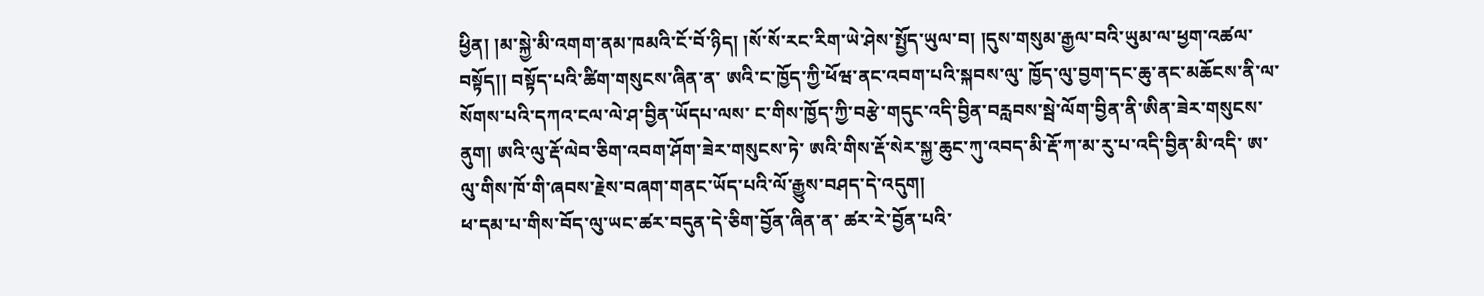ཕྱིན། །མ་སྐྱེ་མི་འགག་ནམ་ཁམའི་ངོ་བོ་ཉིད། །སོ་སོ་རང་རིག་ཡེ་ཤེས་སྤྱོད་ཡུལ་བ། །དུས་གསུམ་རྒྱལ་བའི་ཡུམ་ལ་ཕྱག་འཚལ་བསྟོད།། བསྟོད་པའི་ཚིག་གསུངས་ཞིན་ན་ ཨའི་ང་ཁྱོད་ཀྱི་ཕོཝ་ནང་འབག་པའི་སྐབས་ལུ་ ཁྱོད་ལུ་བྱག་དང་ཆུ་ནང་མཆོངས་ནི་ལ་སོགས་པའི་དཀའ་ངལ་ལེ་ཤ་བྱིན་ཡོདཔ་ལས་ ང་གིས་ཁྱོད་ཀྱི་བརྩེ་གདུང་འདི་བྱིན་བརླབས་སྦེ་ལོག་བྱིན་ནི་ཨིན་ཟེར་གསུངས་ནུག། ཨའི་ལུ་རྡོ་ལེབ་ཅིག་འབག་ཤོག་ཟེར་གསུངས་ཏེ་ ཨའི་གིས་རྡོ་སེར་སྐྱ་ཆུང་ཀུ་འབད་མི་རྡོ་ཀ་མ་རུ་པ་འདི་བྱིན་མི་འདི་ ཨ་ལུ་གིས་ཁོ་གི་ཞབས་རྗེས་བཞག་གནང་ཡོད་པའི་ལོ་རྒྱུས་བཤད་དེ་འདུག།
ཕ་དམ་པ་གིས་བོད་ལུ་ཡང་ཚར་བདུན་དེ་ཅིག་བྱོན་ཞིན་ན་ ཚར་རེ་བྱོན་པའི་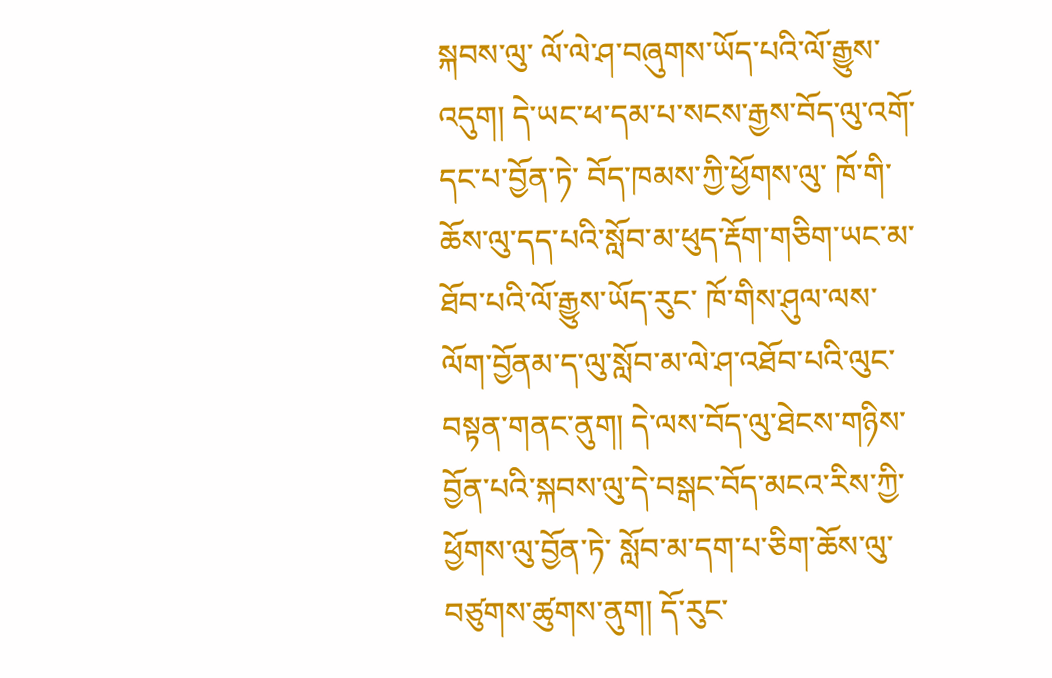སྐབས་ལུ་ ལོ་ལེ་ཤ་བཞུགས་ཡོད་པའི་ལོ་རྒྱུས་འདུག། དེ་ཡང་ཕ་དམ་པ་སངས་རྒྱས་བོད་ལུ་འགོ་དང་པ་བྱོན་ཏེ་ བོད་ཁམས་ཀྱི་ཕྱོགས་ལུ་ ཁོ་གི་ཆོས་ལུ་དད་པའི་སློབ་མ་ཕུད་རྡོག་གཅིག་ཡང་མ་ཐོབ་པའི་ལོ་རྒྱུས་ཡོད་རུང་ ཁོ་གིས་ཤུལ་ལས་ལོག་བྱོནམ་ད་ལུ་སློབ་མ་ལེ་ཤ་འཐོབ་པའི་ལུང་བསྟན་གནང་ནུག། དེ་ལས་བོད་ལུ་ཐེངས་གཉིས་བྱོན་པའི་སྐབས་ལུ་དེ་བསྒང་བོད་མངའ་རིས་ཀྱི་ཕྱོགས་ལུ་བྱོན་ཏེ་ སློབ་མ་དག་པ་ཅིག་ཆོས་ལུ་བཙུགས་ཚུགས་ནུག། དོ་རུང་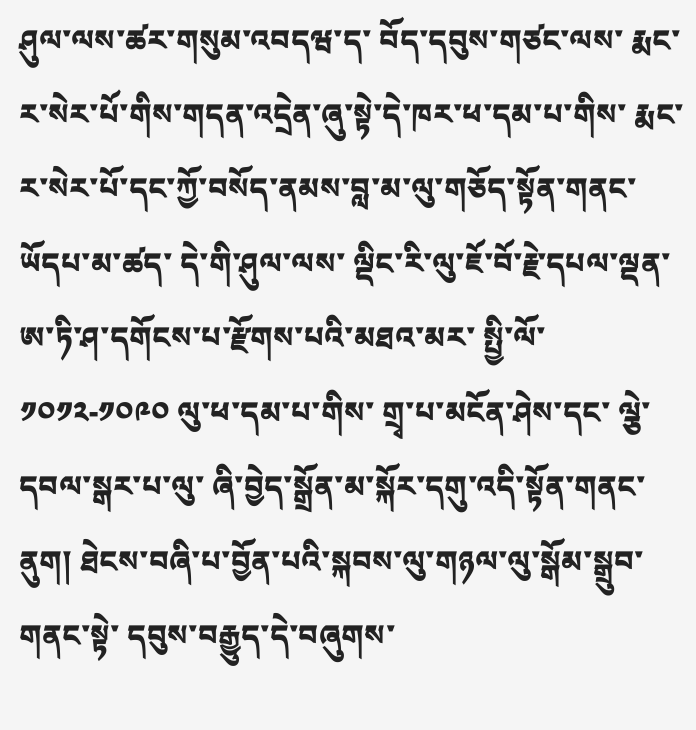ཤུལ་ལས་ཚར་གསུམ་འབདཝ་ད་ བོད་དབུས་གཙང་ལས་ རྨང་ར་སེར་པོ་གིས་གདན་འདྲེན་ཞུ་སྟེ་དེ་ཁར་ཕ་དམ་པ་གིས་ རྨང་ར་སེར་པོ་དང་ཀྱོ་བསོད་ནམས་བླ་མ་ལུ་གཅོད་སྟོན་གནང་ཡོདཔ་མ་ཚད་ དེ་གི་ཤུལ་ལས་ ལྡིང་རི་ལུ་ཇོ་བོ་རྗེ་དཔལ་ལྡན་ཨ་ཏི་ཤ་དགོངས་པ་རྫོགས་པའི་མཐའ་མར་ སྤྱི་ལོ་ ༡༠༡༢-༡༠༩༠ ལུ་ཕ་དམ་པ་གིས་ གྲྭ་པ་མངོན་ཤེས་དང་ ལྕེ་དབལ་སྒར་པ་ལུ་ ཞི་བྱེད་སྒྲོན་མ་སྐོར་དགུ་འདི་སྟོན་གནང་ནུག། ཐེངས་བཞི་པ་བྱོན་པའི་སྐབས་ལུ་གཉལ་ལུ་སྒོམ་སྒྲུབ་གནང་སྟེ་ དབུས་བརྒྱུད་དེ་བཞུགས་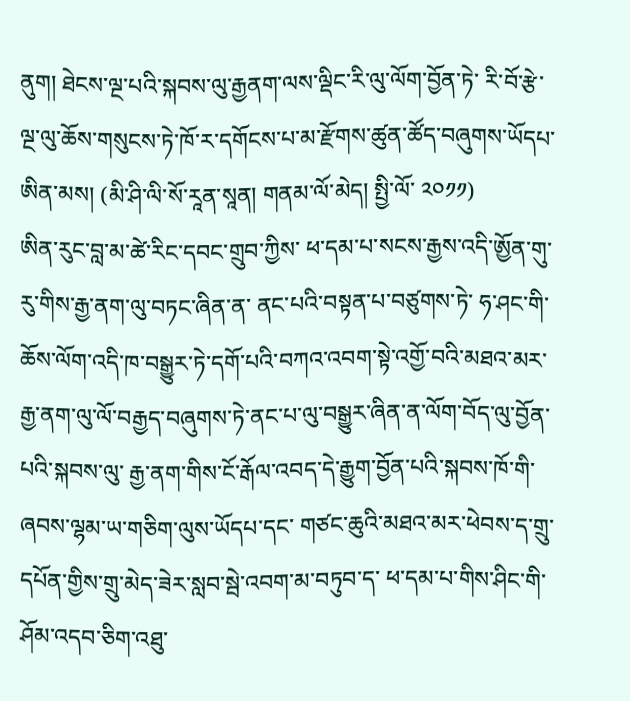ནུག། ཐེངས་ལྔ་པའི་སྐབས་ལུ་རྒྱནག་ལས་ལྡིང་རི་ལུ་ལོག་བྱོན་ཏེ་ རི་བོ་རྩེ་ལྔ་ལུ་ཆོས་གསུངས་ཏེ་ཁོ་ར་དགོངས་པ་མ་རྫོགས་ཚུན་ཚོད་བཞུགས་ཡོདཔ་ཨིན་མས། (མི་ཤི་ལི་སོ་རཱན་སཱན། གནམ་ལོ་མེད། སྤྱི་ལོ་ ༢༠༡༡)
ཨིན་རུང་བླ་མ་ཚེ་རིང་དབང་གྲུབ་ཀྱིས་ ཕ་དམ་པ་སངས་རྒྱས་འདི་ཨྱོན་གུ་རུ་གིས་རྒྱ་ནག་ལུ་བཏང་ཞིན་ན་ ནང་པའི་བསྟན་པ་བཙུགས་ཏེ་ ཧ་ཤང་གི་ཆོས་ལོག་འདི་ཁ་བསྒྱུར་ཏེ་དགོ་པའི་བཀའ་འབག་སྟེ་འགྱོ་བའི་མཐའ་མར་ རྒྱ་ནག་ལུ་ལོ་བརྒྱད་བཞུགས་ཏེ་ནང་པ་ལུ་བསྒྱུར་ཞིན་ན་ལོག་བོད་ལུ་བྱོན་པའི་སྐབས་ལུ་ རྒྱ་ནག་གིས་ངོ་རྒོལ་འབད་དེ་རྒྱུག་བྱོན་པའི་སྐབས་ཁོ་གི་ཞབས་ལྷམ་ཡ་གཅིག་ལུས་ཡོདཔ་དང་ གཙང་ཆུའི་མཐའ་མར་ཕེབས་ད་གྲུ་དཔོན་གྱིས་གྲུ་མེད་ཟེར་སླབ་སྦེ་འབག་མ་བཏུབ་ད་ ཕ་དམ་པ་གིས་ཤིང་གི་ཤོམ་འདབ་ཅིག་འཐུ་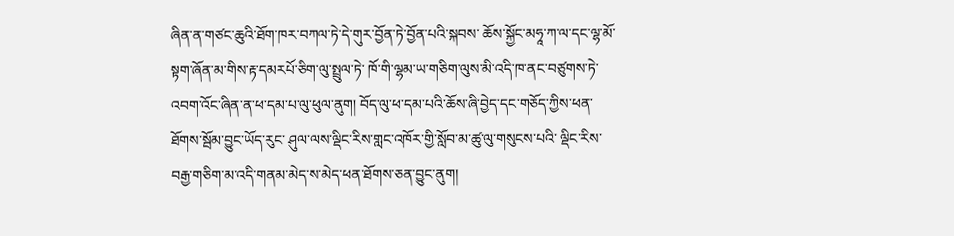ཞིན་ན་གཙང་ཆུའི་ཐོག་ཁར་བཀལ་ཏེ་དེ་གུར་བྱོན་ཏེ་བྱོན་པའི་སྐབས་ ཆོས་སྐྱོང་མཧཱ་ཀ་ལ་དང་ལྷ་མོ་སྟག་ཞོན་མ་གིས་རྟ་དམརཔོ་ཅིག་ལུ་སྤྲུལ་ཏེ་ ཁོ་གི་ལྷམ་ཡ་གཅིག་ལུས་མི་འདི་ཁ་ནང་བཙུགས་ཏེ་འབག་འོང་ཞིན་ན་ཕ་དམ་པ་ལུ་ཕུལ་ནུག། བོད་ལུ་ཕ་དམ་པའི་ཆོས་ཞི་བྱེད་དང་གཅོད་ཀྱིས་ཕན་ཐོགས་སྦོམ་བྱུང་ཡོད་རུང་ ཤུལ་ལས་ལྡིང་རིས་གླང་འཁོར་གྱི་སློབ་མ་ཚུ་ལུ་གསུངས་པའི་ ལྡིང་རིས་བརྒྱ་གཅིག་མ་འདི་གནམ་མེད་ས་མེད་ཕན་ཐོགས་ཅན་བྱུང་ནུག།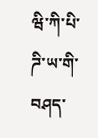ཝི་ཀི་པི་ཌི་ཡ་གི་བཤད་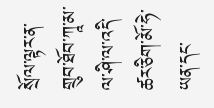སྲོལ་ལྟར་ན་ གྲུབ་ཐོབ་ཀཱ་མ་ལ་ཤི་ལ་འདི་ཚར་ཅིག་མོ་ཧེ་ཡན་དང་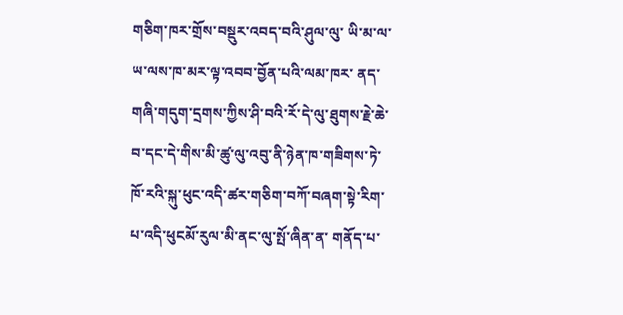གཅིག་ཁར་གྲོས་བསྡུར་འབད་བའི་ཤུལ་ལུ་ ཡི་མ་ལ་ཡ་ལས་ཁ་མར་ལྟ་འབབ་བྱོན་པའི་ལམ་ཁར་ ནད་གཞི་གདུག་དྲགས་ཀྱིས་ཤི་བའི་རོ་དེ་ལུ་ཐུགས་རྗེ་ཆེ་བ་དང་དེ་གིས་མི་ཚུ་ལུ་འབུ་ནི་ཉེན་ཁ་གཟིགས་ཏེ་ ཁོ་རའི་སྐུ་ཕུང་འདི་ཚར་གཅིག་བཀོ་བཞག་སྟེ་རིག་པ་འདི་ཕུངམོ་རུལ་མི་ནང་ལུ་སྤོ་ཞིན་ན་ གནོད་པ་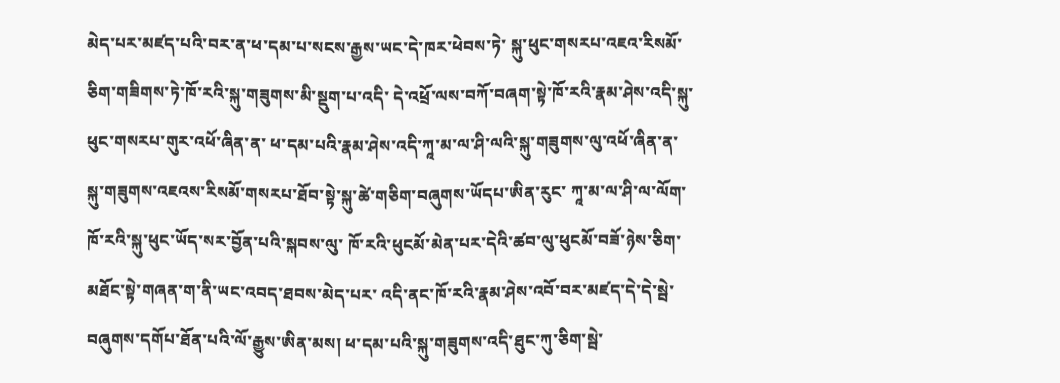མེད་པར་མཛད་པའི་བར་ན་ཕ་དམ་པ་སངས་རྒྱས་ཡང་དེ་ཁར་ཕེབས་ཏེ་ སྐུ་ཕུང་གསརཔ་འཇའ་རིསམོ་ཅིག་གཟིགས་ཏེ་ཁོ་རའི་སྐུ་གཟུགས་མི་སྡུག་པ་འདི་ དེ་འཕྲོ་ལས་བཀོ་བཞག་སྟེ་ཁོ་རའི་རྣམ་ཤེས་འདི་སྐུ་ཕུང་གསརཔ་གུར་འཕོ་ཞིན་ན་ ཕ་དམ་པའི་རྣམ་ཤེས་འདི་ཀཱ་མ་ལ་ཤི་ལའི་སྐུ་གཟུགས་ལུ་འཕོ་ཞིན་ན་ སྐུ་གཟུགས་འཇའས་རིསམོ་གསརཔ་ཐོབ་སྟེ་སྐུ་ཚེ་གཅིག་བཞུགས་ཡོདཔ་ཨིན་རུང་ ཀཱ་མ་ལ་ཤི་ལ་ལོག་ཁོ་རའི་སྐུ་ཕུང་ཡོད་སར་བྱོན་པའི་སྐབས་ལུ་ ཁོ་རའི་ཕུངམོ་མེན་པར་དེའི་ཚབ་ལུ་ཕུངམོ་བཟོ་ཉེས་ཅིག་མཐོང་སྟེ་གཞན་ག་ནི་ཡང་འབད་ཐབས་མེད་པར་ འདི་ནང་ཁོ་རའི་རྣམ་ཤེས་འབོ་བར་མཛད་དེ་དེ་སྦེ་བཞུགས་དགོཔ་ཐོན་པའི་ལོ་རྒྱུས་ཨིན་མས། ཕ་དམ་པའི་སྐུ་གཟུགས་འདི་ཐུང་ཀུ་ཅིག་སྦེ་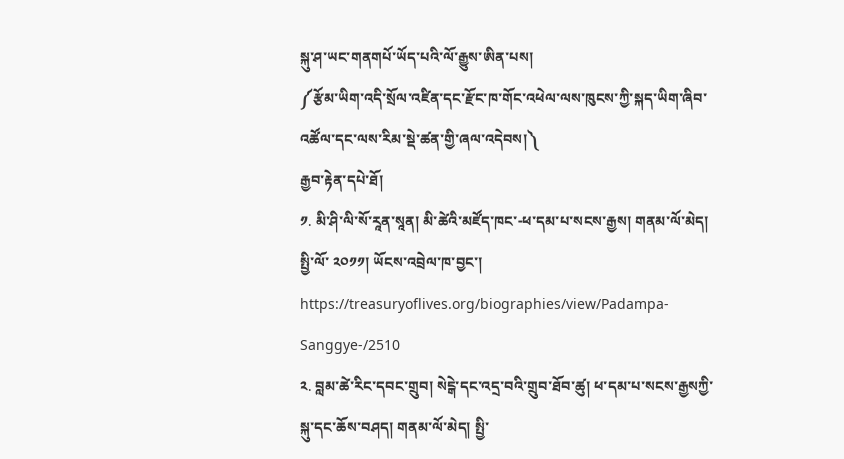སྐུ་ཤ་ཡང་གནགཔོ་ཡོད་པའི་ལོ་རྒྱུས་ཨིན་པས།
༼རྩོམ་ཡིག་འདི་སྲོལ་འཛིན་དང་རྫོང་ཁ་གོང་འཕེལ་ལས་ཁུངས་ཀྱི་སྐད་ཡིག་ཞིབ་འཚོལ་དང་ལས་རིམ་སྡེ་ཚན་གྱི་ཞལ་འདེབས།༽
རྒྱབ་རྟེན་དཔེ་ཐོ།
༡. མི་ཤི་ལི་སོ་རཱན་སཱན། མི་ཚེའི་མཛོད་ཁང་-ཕ་དམ་པ་སངས་རྒྱས། གནམ་ལོ་མེད། སྤྱི་ལོ་ ༢༠༡༡། ཡོངས་འབྲེལ་ཁ་བྱང་། https://treasuryoflives.org/biographies/view/Padampa-Sanggye-/2510
༢. བླམ་ཚེ་རིང་དབང་གྲུབ། སེངྒེ་དང་འདྲ་བའི་གྲུབ་ཐོབ་ཚུ། ཕ་དམ་པ་སངས་རྒྱསཀྱི་སྐུ་དང་ཆོས་བཤད། གནམ་ལོ་མེད། སྤྱི་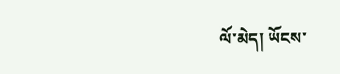ལོ་མེད། ཡོངས་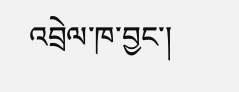འབྲེལ་ཁ་བྱང་།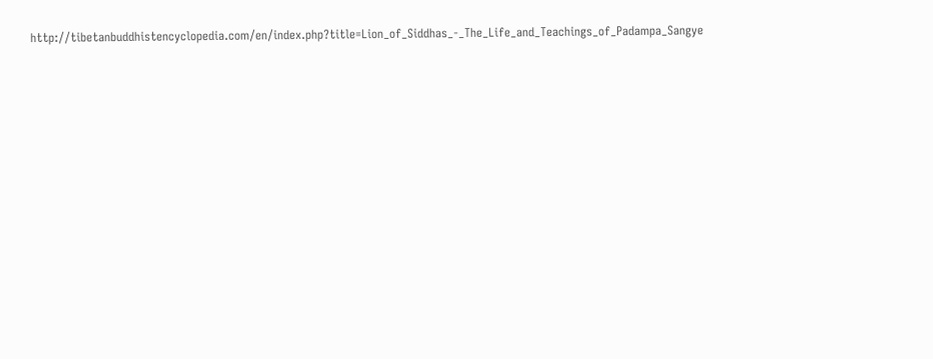http://tibetanbuddhistencyclopedia.com/en/index.php?title=Lion_of_Siddhas_-_The_Life_and_Teachings_of_Padampa_Sangye